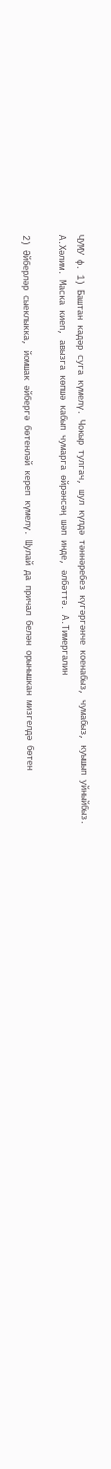ЧУМУ ф. 1) Баштан кадәр суга күмелү. Чокыр тулгач, шул күлдә тәннәребез күгәргәнче коенабыз, чумабыз, куышып уйныйбыз. А.Хәлим. Маска киеп, авызга көпшә кабып чумарга өйрәнсәң шәп инде, әлбәттә. А.Тимергалин

2) Әйберләр сыеклыкка, йомшак әйбергә бөтенләй кереп күмелү. Шулай да причал белән орынышкан мизгелдә бөтен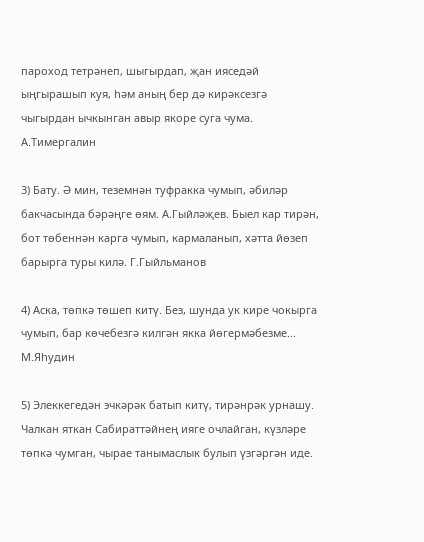пароход тетрәнеп, шыгырдап, җан ияседәй ыңгырашып куя, һәм аның бер дә кирәксезгә чыгырдан ычкынган авыр якоре суга чума. А.Тимергалин

3) Бату. Ә мин, теземнән туфракка чумып, әбиләр бакчасында бәрәңге өям. А.Гыйләҗев. Быел кар тирән, бот төбеннән карга чумып, кармаланып, хәтта йөзеп барырга туры килә. Г.Гыйльманов

4) Аска, төпкә төшеп китү. Без, шунда ук кире чокырга чумып, бар көчебезгә килгән якка йөгермәбезме... М.Яһудин

5) Элеккегедән эчкәрәк батып китү, тирәнрәк урнашу. Чалкан яткан Сабираттәйнең ияге очлайган, күзләре төпкә чумган, чырае танымаслык булып үзгәргән иде.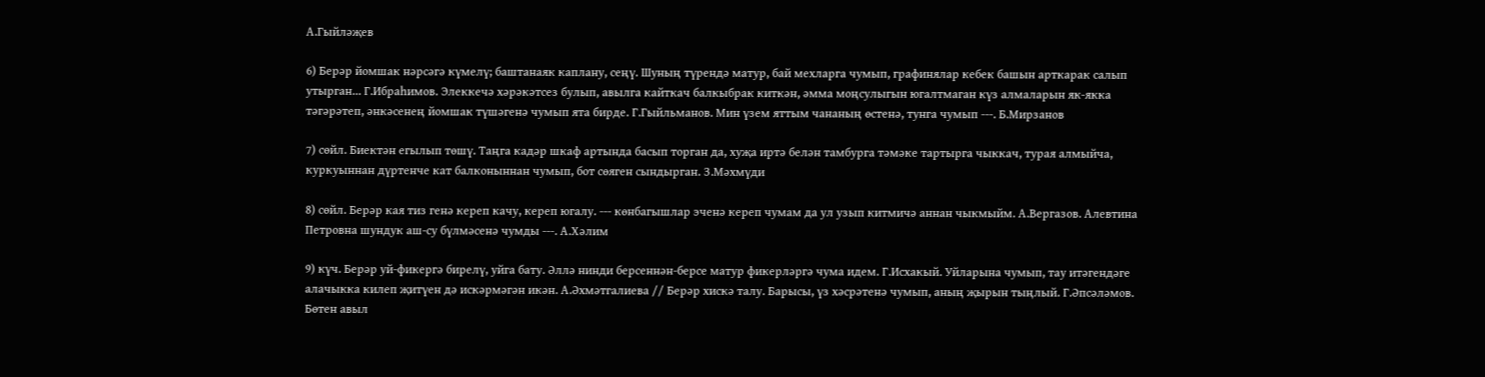А.Гыйләҗев

6) Берәр йомшак нәрсәгә күмелү; баштанаяк каплану, сеңү. Шуның түрендә матур, бай мехларга чумып, графинялар кебек башын арткарак салып утырган... Г.Ибраһимов. Элеккечә хәрәкәтсез булып, авылга кайткач балкыбрак киткән, әмма моңсулыгын югалтмаган күз алмаларын як-якка тәгәрәтеп, әнкәсенең йомшак түшәгенә чумып ята бирде. Г.Гыйльманов. Мин үзем яттым чананың өстенә, тунга чумып ---. Б.Мирзанов

7) сөйл. Биектән егылып төшү. Таңга кадәр шкаф артында басып торган да, хуҗа иртә белән тамбурга тәмәке тартырга чыккач, турая алмыйча, куркуыннан дүртенче кат балконыннан чумып, бот сөяген сындырган. З.Мәхмүди

8) сөйл. Берәр кая тиз генә кереп качу, кереп югалу. --- көнбагышлар эченә кереп чумам да ул узып китмичә аннан чыкмыйм. А.Вергазов. Алевтина Петровна шундук аш-су бүлмәсенә чумды ---. А.Хәлим

9) күч. Берәр уй-фикергә бирелү, уйга бату. Әллә нинди берсеннән-берсе матур фикерләргә чума идем. Г.Исхакый. Уйларына чумып, тау итәгендәге алачыкка килеп җитүен дә искәрмәгән икән. А.Әхмәтгалиева // Берәр хискә талу. Барысы, үз хәсрәтенә чумып, аның җырын тыңлый. Г.Әпсәләмов. Бөтен авыл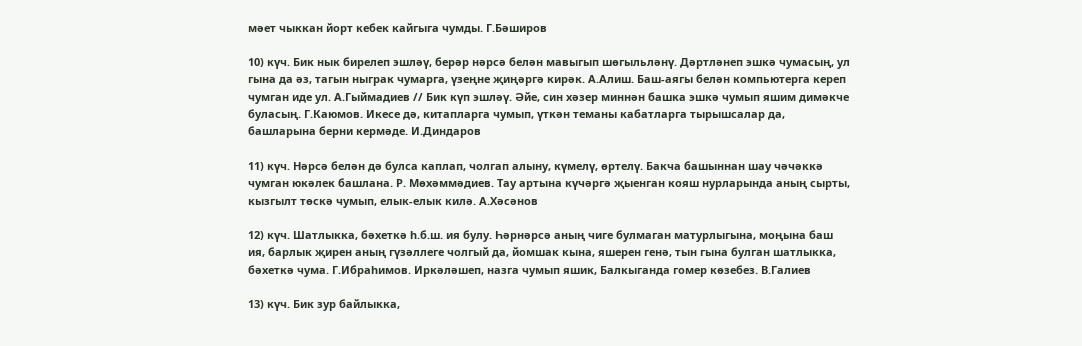мәет чыккан йорт кебек кайгыга чумды. Г.Бәширов

10) күч. Бик нык бирелеп эшләү, берәр нәрсә белән мавыгып шөгыльләнү. Дәртләнеп эшкә чумасың, ул гына да әз, тагын ныграк чумарга, үзеңне җиңәргә кирәк. А.Алиш. Баш-аягы белән компьютерга кереп чумган иде ул. А.Гыймадиев // Бик күп эшләү. Әйе, син хәзер миннән башка эшкә чумып яшим димәкче буласың. Г.Каюмов. Икесе дә, китапларга чумып, үткән теманы кабатларга тырышсалар да, башларына берни кермәде. И.Диндаров

11) күч. Нәрсә белән дә булса каплап, чолгап алыну, күмелү, өртелү. Бакча башыннан шау чәчәккә чумган юкәлек башлана. Р. Мөхәммәдиев. Тау артына күчәргә җыенган кояш нурларында аның сырты, кызгылт төскә чумып, елык-елык килә. А.Хәсәнов

12) күч. Шатлыкка, бәхеткә һ.б.ш. ия булу. Һәрнәрсә аның чиге булмаган матурлыгына, моңына баш ия, барлык җирен аның гүзәллеге чолгый да, йомшак кына, яшерен генә, тын гына булган шатлыкка, бәхеткә чума. Г.Ибраһимов. Иркәләшеп, назга чумып яшик, Балкыганда гомер көзебез. В.Галиев

13) күч. Бик зур байлыкка,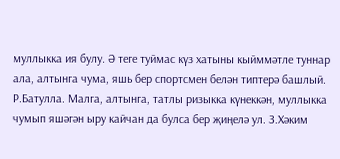муллыкка ия булу. Ә теге туймас күз хатыны кыйммәтле туннар ала, алтынга чума, яшь бер спортсмен белән типтерә башлый. Р.Батулла. Малга, алтынга, татлы ризыкка күнеккән, муллыкка чумып яшәгән ыру кайчан да булса бер җиңелә ул. З.Хәким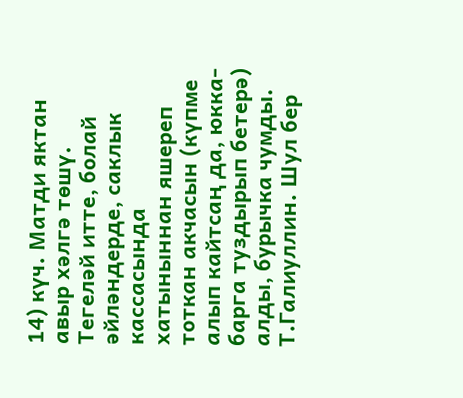14) күч. Матди яктан авыр хәлгә төшү. Тегеләй итте, болай әйләндерде, саклык кассасында хатыныннан яшереп тоткан акчасын (күпме алып кайтсаң да, юкка-барга туздырып бетерә) алды, бурычка чумды. Т.Галиуллин. Шул бер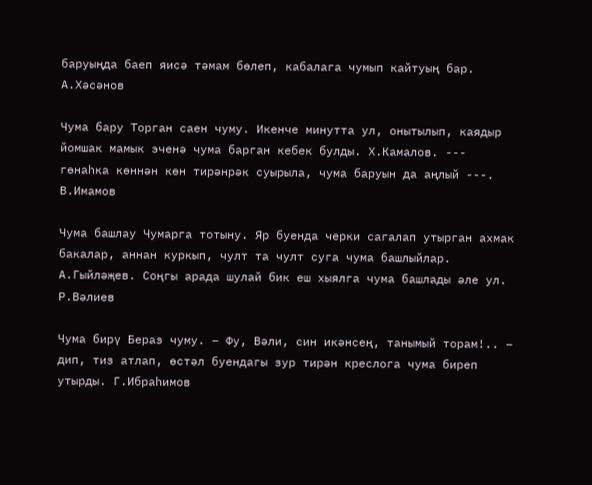баруыңда баеп яисә тәмам бөлеп, кабалага чумып кайтуың бар. А.Хәсәнов

Чума бару Торган саен чуму. Икенче минутта ул, онытылып, каядыр йомшак мамык эченә чума барган кебек булды. Х.Камалов. --- гөнаһка көннән көн тирәнрәк суырыла, чума баруын да аңлый ---. В.Имамов

Чума башлау Чумарга тотыну. Яр буенда черки сагалап утырган ахмак бакалар, аннан куркып, чулт та чулт суга чума башлыйлар. А.Гыйләҗев. Соңгы арада шулай бик еш хыялга чума башлады әле ул. Р.Вәлиев

Чума бирү Бераз чуму. – Фу, Вәли, син икәнсең, танымый торам!.. – дип, тиз атлап, өстәл буендагы зур тирән креслога чума биреп утырды. Г.Ибраһимов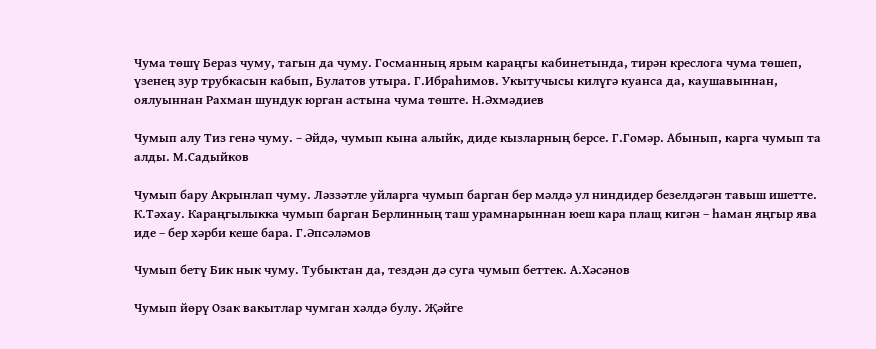Чума төшү Бераз чуму, тагын да чуму. Госманның ярым караңгы кабинетында, тирән креслога чума төшеп, үзенең зур трубкасын кабып, Булатов утыра. Г.Ибраһимов. Укытучысы килүгә куанса да, каушавыннан, оялуыннан Рахман шундук юрган астына чума төште. Н.Әхмәдиев

Чумып алу Тиз генә чуму. – Әйдә, чумып кына алыйк, диде кызларның берсе. Г.Гомәр. Абынып, карга чумып та алды. М.Садыйков

Чумып бару Акрынлап чуму. Ләззәтле уйларга чумып барган бер мәлдә ул ниндидер безелдәгән тавыш ишетте. К.Тәхау. Караңгылыкка чумып барган Берлинның таш урамнарыннан юеш кара плащ кигән – һаман яңгыр ява иде – бер хәрби кеше бара. Г.Әпсәләмов

Чумып бетү Бик нык чуму. Тубыктан да, тездән дә суга чумып беттек. А.Хәсәнов

Чумып йөрү Озак вакытлар чумган хәлдә булу. Җәйге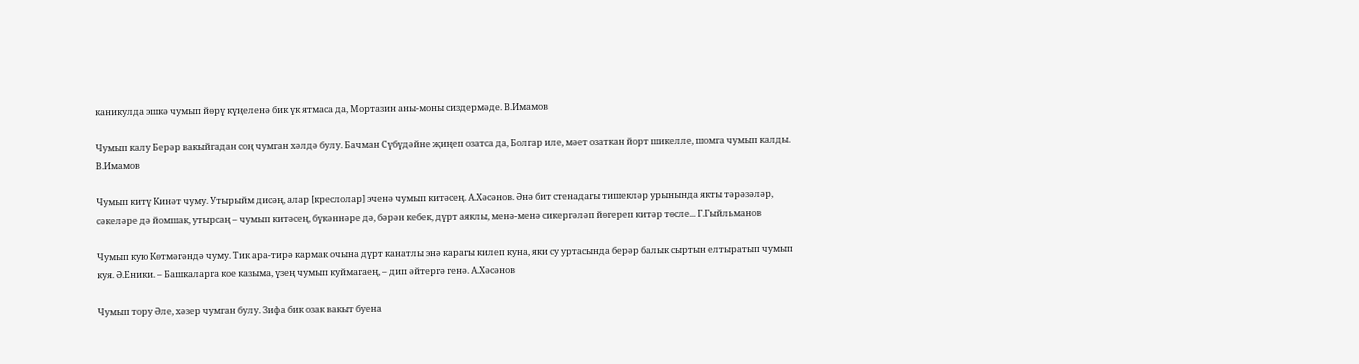каникулда эшкә чумып йөрү күңеленә бик үк ятмаса да, Мортазин аны-моны сиздермәде. В.Имамов

Чумып калу Берәр вакыйгадан соң чумган хәлдә булу. Бачман Сүбүдәйне җиңеп озатса да, Болгар иле, мәет озаткан йорт шикелле, шомга чумып калды. В.Имамов

Чумып китү Кинәт чуму. Утырыйм дисәң, алар [креслолар] эченә чумып китәсең. А.Хәсәнов. Әнә бит стенадагы тишекләр урынында якты тәрәзәләр, сәкеләре дә йомшак, утырсаң – чумып китәсең, бүкәннәре дә, бәрән кебек, дүрт аяклы, менә-менә сикергәләп йөгереп китәр төсле... Г.Гыйльманов

Чумып кую Көтмәгәндә чуму. Тик ара-тирә кармак очына дүрт канатлы энә карагы килеп куна, яки су уртасында берәр балык сыртын елтыратып чумып куя. Ә.Еники. – Башкаларга кое казыма, үзең чумып куймагаең, – дип әйтергә генә. А.Хәсәнов

Чумып тору Әле, хәзер чумган булу. Зифа бик озак вакыт буена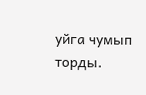уйга чумып торды.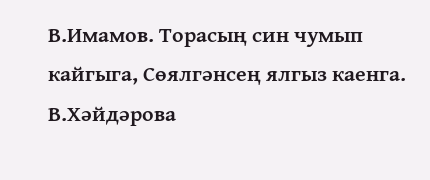В.Имамов. Торасың син чумып кайгыга, Сөялгәнсең ялгыз каенга. В.Хәйдәрова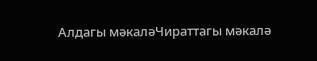Алдагы мәкаләЧираттагы мәкалә